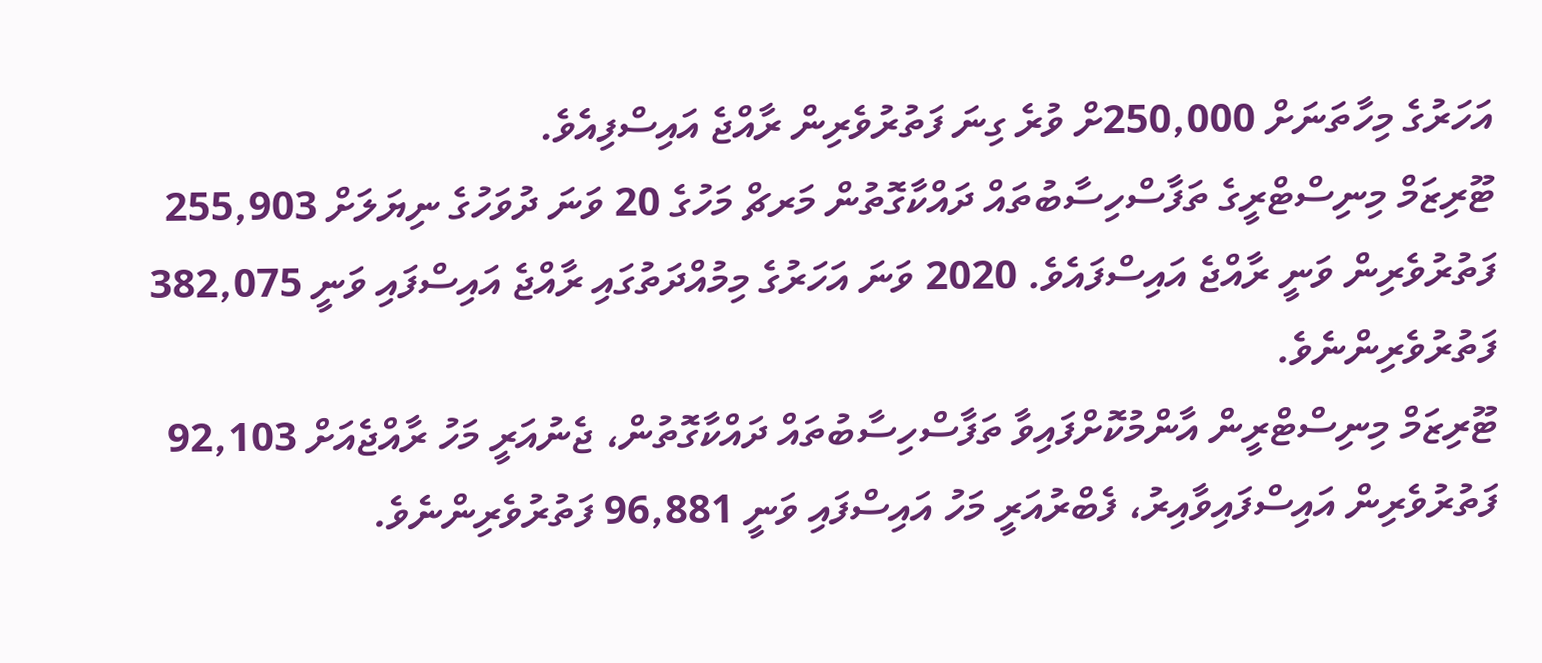އަހަރުގެ މިހާތަނަށް 250,000ށް ވުރެ ގިނަ ފަތުރުވެރިން ރާއްޖެ އައިސްފިއެވެ.
ޓޫރިޒަމް މިނިސްޓްރީގެ ތަފާސްހިސާބުތައް ދައްކާގޮތުން މަރޗް މަހުގެ 20 ވަނަ ދުވަހުގެ ނިޔަލަށް 255,903 ފަތުރުވެރިން ވަނީ ރާއްޖެ އައިސްފައެވެ. 2020 ވަނަ އަހަރުގެ މިމުއްދަތުގައި ރާއްޖެ އައިސްފައި ވަނީ 382,075 ފަތުރުވެރިންނެވެ.
ޓޫރިޒަމް މިނިސްޓްރީން އާންމުކޮށްފައިވާ ތަފާސްހިސާބުތައް ދައްކާގޮތުން، ޖެނުއަރީ މަހު ރާއްޖެއަށް 92,103 ފަތުރުވެރިން އައިސްފައިވާއިރު، ފެބްރުއަރީ މަހު އައިސްފައި ވަނީ 96,881 ފަތުރުވެރިންނެވެ.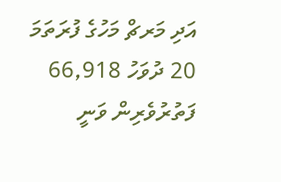އަދި މަރޗް މަހުގެ ފުރަތަމަ 20 ދުވަހު 66,918 ފަތުރުވެރިން ވަނީ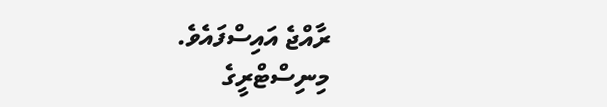ރާއްޖެ އައިސްފައެވެ.
މިނިސްޓްރީގެ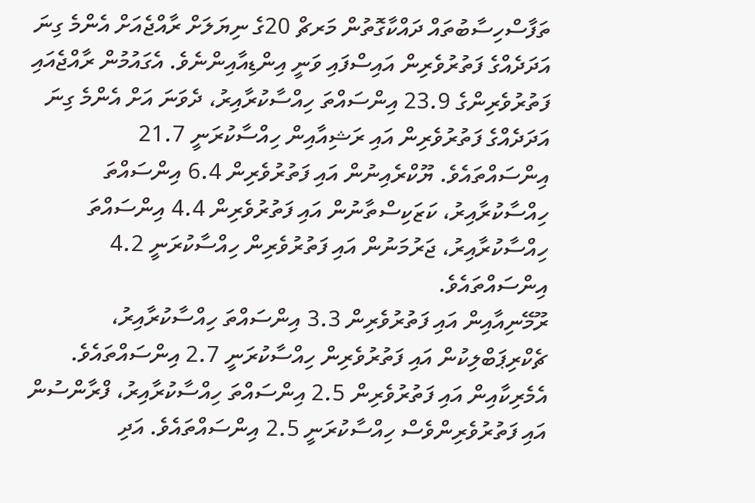ތަފާސްހިސާބުތައް ދައްކާގޮތުން މަރޗް 20ގެ ނިޔަލަށް ރާއްޖެއަށް އެންމެ ގިނަ އަދަދެއްގެ ފަތުރުވެރިން އައިސްފައި ވަނީ އިންޑިއާއިންނެވެ. އެގައުމުން ރާއްޖެއައި ފަތުރުވެރިންގެ 23.9 އިންސައްތަ ހިއްސާކުރާއިރު، ދެވަނަ އަށް އެންމެ ގިނަ އަދަދެއްގެ ފަތުރުވެރިން އައި ރަޝިއާއިން ހިއްސާކުރަނީ 21.7 އިންސައްތައެވެ. ޔޫކްރެއިނުން އައި ފަތުރުވެރިން 6.4 އިންސައްތަ ހިއްސާކުރާއިރު، ކަޒަކިސްތާނުން އައި ފަތުރުވެރިން 4.4 އިންސައްތަ ހިއްސާކުރާއިރު، ޖަރުމަނުން އައި ފަތުރުވެރިން ހިއްސާކުރަނީ 4.2 އިންސައްތައެވެ.
ރޫމޭނިއާއިން އައި ފަތުރުވެރިން 3.3 އިންސައްތަ ހިއްސާކުރާއިރު، ޗެކްރިޕަބްލިކުން އައި ފަތުރުވެރިން ހިއްސާކުރަނީ 2.7 އިންސައްތައެވެ. އެމެރިކާއިން އައި ފަތުރުވެރިން 2.5 އިންސައްތަ ހިއްސާކުރާއިރު، ފްރާންސުން އައި ފަތުރުވެރިންވެސް ހިއްސާކުރަނީ 2.5 އިންސައްތައެވެ. އަދި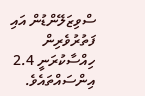ސްވިޒަލޭންޑުން އައި ފަތުރުވެރިން ހިއްސާކުރަނީ 2.4 އިންސައްތައެވެ.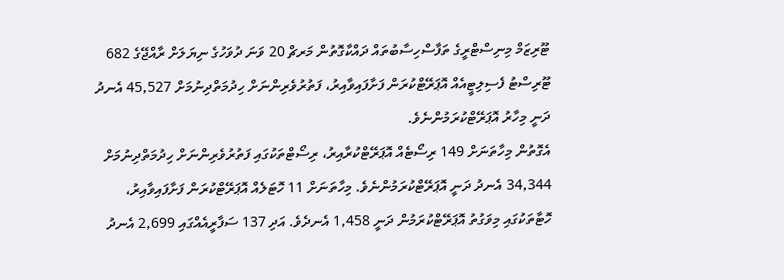ޓޫރިޒަމް މިނިސްޓްރީގެ ތަފާސްހިސާބުތައް ދައްކާގޮތުން މަރޗް 20 ވަނަ ދުވަހުގެ ނިޔަލަށް ރާއްޖޭގެ 682 ޓޫރިސްޓު ފެސިލިޓީއެއް އޮޕަރޭޓްކުރަން ފަށާފައިވާއިރު، ފަތުރުވެރިންނަށް ހިދުމަތްދިނުމަށް 45,527 އެނދު ދަނީ މިހާރު އޮޕަރޭޓްކުރަމުންނެވެ.
އެގޮތުން މިހާތަނަށް 149 ރިސޯޓެއް އޮޕަރޭޓްކުރާއިރު، ރިސޯޓްތަކުގައި ފަތުރުވެރިންނަށް ހިދުމަތްދިނުމަށް 34,344 އެނދު ދަނީ އޮޕަރޭޓްކުރަމުންނެވެ. މިހާތަނަށް 11 ހޮޓަލެއް އޮޕަރޭޓްކުރަން ފަށާފައިވާއިރު، ހޮޓާތަކުގައި މިވަގުތު އޮޕަރޭޓްކުރަމުން ދަނީ 1,458 އެނދެވެ. އަދި 137 ސަފާރީއެއްގައި 2,699 އެނދު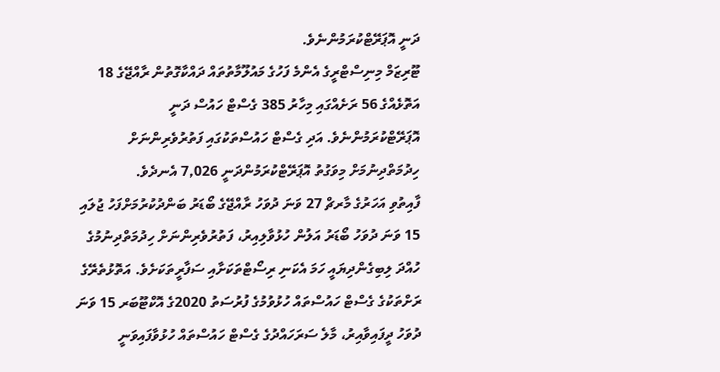ދަނީ އޮޕަރޭޓްކުރަމުންނެވެ.
ޓޫރިޒަމް މިނިސްޓްރީގެ އެންމެ ފަހުގެ މައުލޫމާތުތައް ދައްކާގޮތުން ރާއްޖޭގެ 18 އަތޮޅެއްގެ 56 ރަށެއްގައި މިހާރު 385 ގެސްޓް ހައުސް ދަނީ އޮޕަރޭޓްކުރަމުންނެވެ. އަދި ގެސްޓް ހައުސްތަކުގައި ފަތުރުވެރިންނަށް ހިދުމަތްދިނުމަށް މިވަގުތު އޮޕަރޭޓްކުރަމުންދަނީ 7,026 އެނދެވެ.
ފާއިތުވި އަހަރުގެ މާރޗް 27 ވަނަ ދުވަހު ރާއްޖޭގެ ބޯޑަރު ބަންދުކުރުމަށްފަހު ޖުލައި 15 ވަނަ ދުވަހު ބޯޑަރު އަލުން ހުޅުވާލިއިރު، ފަތުރުވެރިންނަށް ހިދުމަތްދިނުމުގެ ހުއްދަ ލިބިގެންދިޔައީ ހަމަ އެކަނި ރިސޯޓްތަކަށާއި ސަފާރީތަކަށެވެ. އަތޮޅުތެރޭގެ ރަށްތަކުގެ ގެސްޓް ހައުސްތައް ހުޅުވުމުގެ ފުރުސަތު 2020ގެ އޮކްޓޫބަރ 15 ވަނަ ދުވަހު ދީފައިވާއިރު، މާލެ ސަރަހައްދުގެ ގެސްޓް ހައުސްތައް ހުޅުވާފައިވަނީ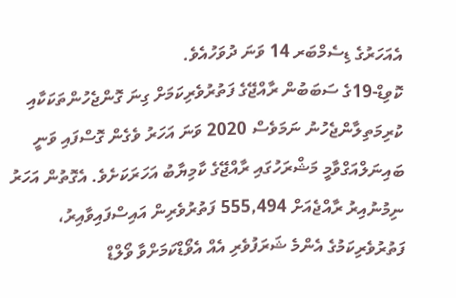އެއަހަރުގެ ޑިސެމްބަރ 14 ވަނަ ދުވަހުއެވެ.
ކޮވިޑް-19ގެ ސަބަބުން ރާއްޖޭގެ ފަތުރުވެރިކަމަށް ގިނަ ގޮންޖެހުންތަކަކާއި ކުރިމަތިލާންޖެހުނު ނަމަވެސް 2020 ވަނަ އަހަރު ވެގެން ގޮސްފައި ވަނީ ބައިނަލްއަގްވާމީ މަޝްރަހުގައި ރާއްޖޭގެ ކާމިޔާބު އަހަރަކަށެވެ. އެގޮތުން އަހަރު ނިމުނުއިރު ރާއްޖެއަށް 555,494 ފަތުރުވެރިން އައިސްފައިވާއިރު، ފަތުރުވެރިކަމުގެ އެންމެ ޝަރަފުވެރި އެއް އެވޯޑްކަމަށްވާ ވޯލްޑް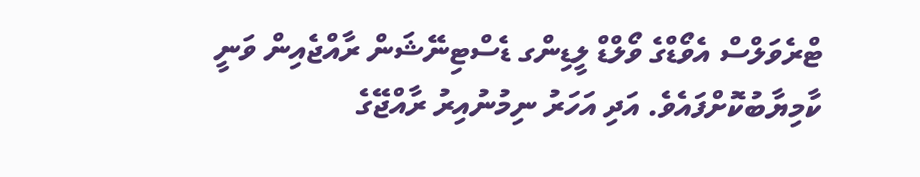ޓްރެވަލްސް އެވޯޑްގެ ވޯލްޑް ލީޑިންގ ޑެސްޓިނޭޝަން ރާއްޖެއިން ވަނީ ކާމިޔާބުކޮށްފައެވެ. އަދި އަހަރު ނިމުނުއިރު ރާއްޖޭގެ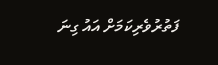ފަތުރުވެރިކަމަށް އައު ގިނަ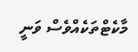މާކެޓްތަކެއްވެސް ވަނީ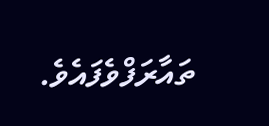ތައާރަފްވެފައެވެ.